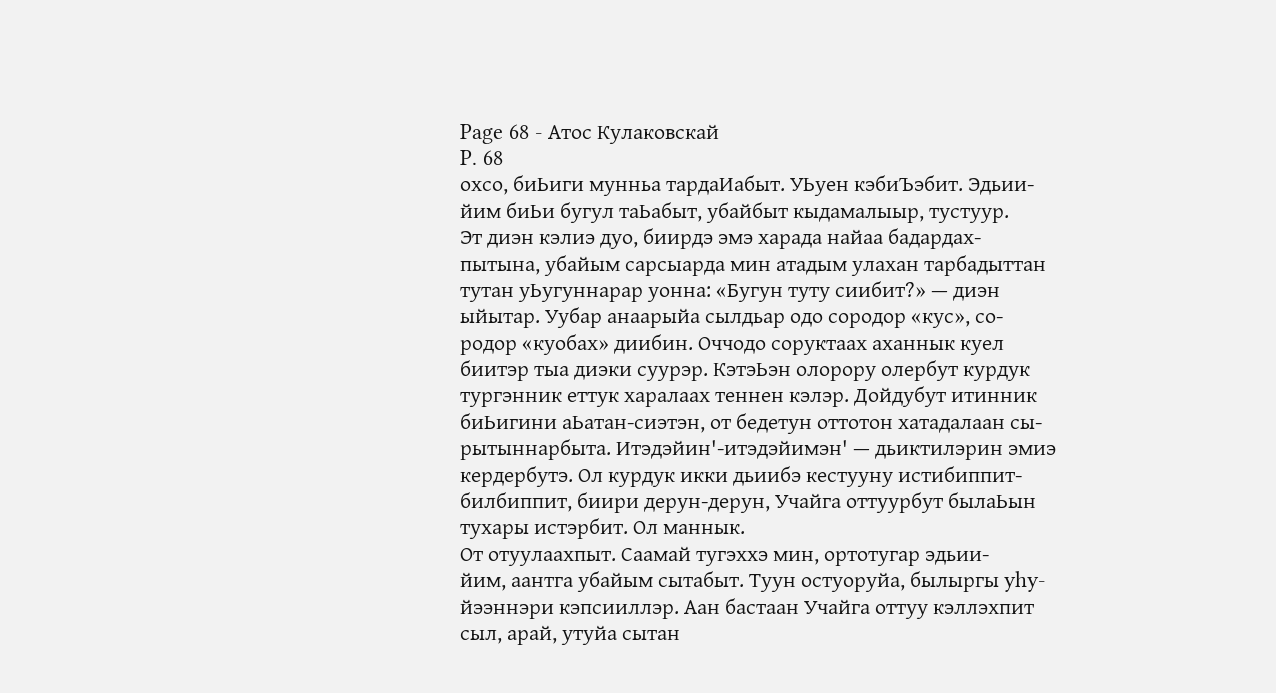Page 68 - Атос Кулаковскай
P. 68
охсо, биЬиги мунньа тардаИабыт. УЬуен кэбиЪэбит. Эдьии-
йим биЬи бугул таЬабыт, убайбыт кыдамалыыр, тустуур.
Эт диэн кэлиэ дуо, биирдэ эмэ харада найаа бадардах-
пытына, убайым сарсыарда мин атадым улахан тарбадыттан
тутан уЬугуннарар уонна: «Бугун туту сиибит?» — диэн
ыйытар. Уубар анаарыйа сылдьар одо сородор «кус», со-
родор «куобах» диибин. Оччодо соруктаах аханнык куел
биитэр тыа диэки суурэр. КэтэЬэн олорору олербут курдук
тургэнник еттук харалаах теннен кэлэр. Дойдубут итинник
биЬигини аЬатан-сиэтэн, от бедетун оттотон хатадалаан сы-
рытыннарбыта. Итэдэйин'-итэдэйимэн' — дьиктилэрин эмиэ
кердербутэ. Ол курдук икки дьиибэ кестууну истибиппит-
билбиппит, биири дерун-дерун, Учайга оттуурбут былаЬын
тухары истэрбит. Ол маннык.
От отуулаахпыт. Саамай тугэххэ мин, ортотугар эдьии-
йим, аантга убайым сытабыт. Туун остуоруйа, былыргы yhy-
йээннэри кэпсииллэр. Аан бастаан Учайга оттуу кэллэхпит
сыл, арай, утуйа сытан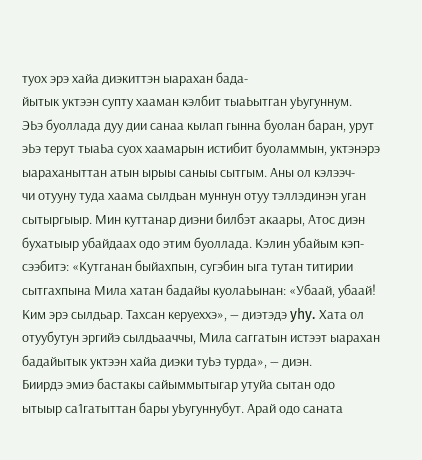туох эрэ хайа диэкиттэн ыарахан бада-
йытык уктээн супту хааман кэлбит тыаЬытган уЬугуннум.
ЭЬэ буоллада дуу дии санаа кылап гынна буолан баран, урут
эЬэ терут тыаЬа суох хаамарын истибит буоламмын, уктэнэрэ
ыараханыттан атын ырыы саныы сытгым. Аны ол кэлээч-
чи отууну туда хаама сылдьан муннун отуу тэллэдинэн уган
сытыргыыр. Мин куттанар диэни билбэт акаары, Атос диэн
бухатыыр убайдаах одо этим буоллада. Кэлин убайым кэп-
сээбитэ: «Кутганан быйахпын, сугэбин ыга тутан титирии
сытгахпына Мила хатан бадайы куолаЬынан: «Убаай, убаай!
Ким эрэ сылдьар. Тахсан керуеххэ», — диэтэдэ yhy. Хата ол
отуубутун эргийэ сылдьааччы, Мила саггатын истээт ыарахан
бадайытык уктээн хайа диэки туЬэ турда», — диэн.
Биирдэ эмиэ бастакы сайыммытыгар утуйа сытан одо
ытыыр са1гатыттан бары уЬугуннубут. Арай одо саната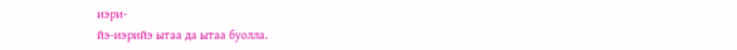иэри-
йэ-иэрийэ ытаа да ытаа буолла.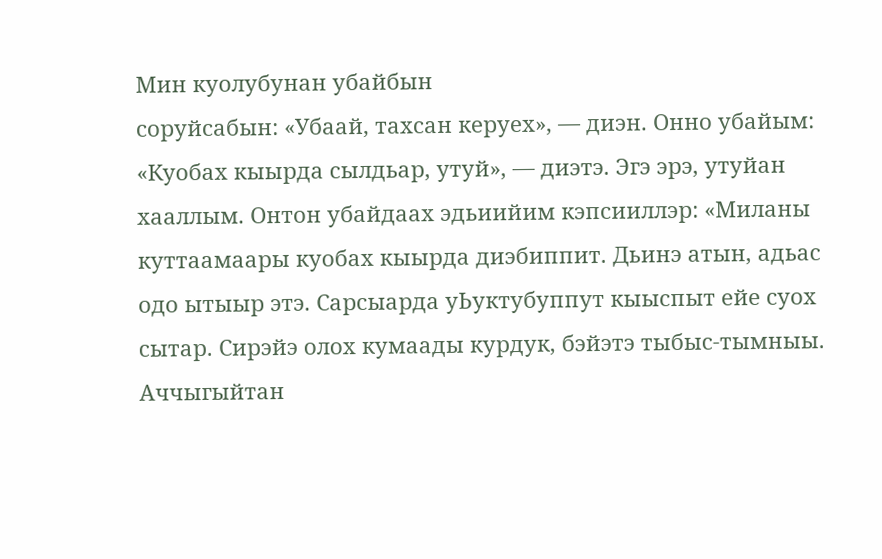Мин куолубунан убайбын
соруйсабын: «Убаай, тахсан керуех», — диэн. Онно убайым:
«Куобах кыырда сылдьар, утуй», — диэтэ. Эгэ эрэ, утуйан
хааллым. Онтон убайдаах эдьиийим кэпсииллэр: «Миланы
куттаамаары куобах кыырда диэбиппит. Дьинэ атын, адьас
одо ытыыр этэ. Сарсыарда уЬуктубуппут кыыспыт ейе суох
сытар. Сирэйэ олох кумаады курдук, бэйэтэ тыбыс-тымныы.
Аччыгыйтан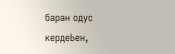баран одус кердеЬен,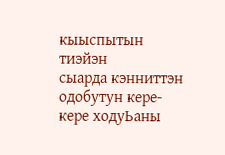кыыспытын тиэйэн
сыарда кэнниттэн одобутун кере-кере ходуЬаны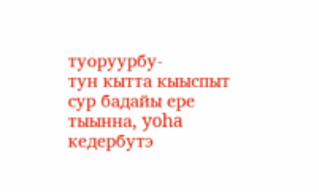туоруурбу-
тун кытта кыыспыт сур бадайы ере тыынна, yoha кедербутэ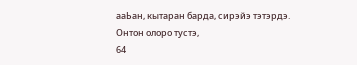ааЬан, кытаран барда, сирэйэ тэтэрдэ. Онтон олоро тустэ,
64